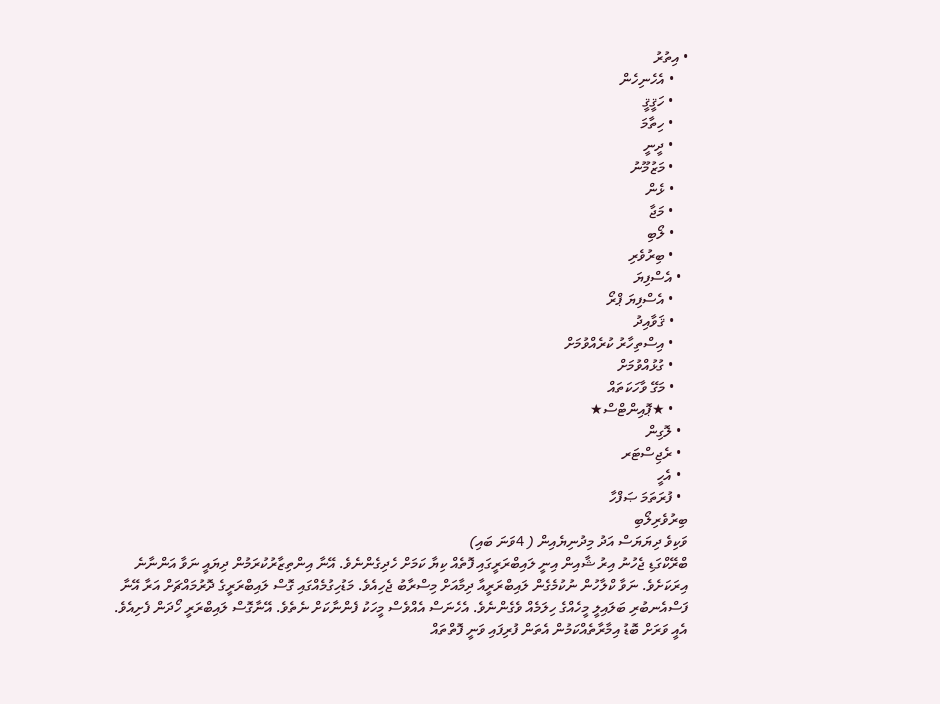• އިތުރު
    • އެހެނިހެން
    • ހަޤީޤީ
    • ހިތާމަ
    • ދީނީ
    • މަޒުމޫނު
    • ޅެން
    • މަޖާ
    • ލޯބި
    • ބިރުވެރި
  • އެސްފިޔަ
    • އެސްފިޔަ ޕްރޯ
    • ޤަވާއިދު
    • އިސްތިހާރު ކުރެއްވުމަށް
    • ގުޅުއްވުމަށް
    • މަގޭ ވާހަކަތައް
    • ★ޕޮއިންޓްސް★
  • ލޮގިން
  • ރެޖިސްޓަރ
  • އެހީ
  • ފުރަތަމަ ޞަފްހާ
ބިރުވެރިލޯބި
ވަކިވެ ދިޔަޔަސް އަދު މިދުނިޔެއިން ( 4ވަނަ ބައި)
ބްރޭކްގަޑި ޖެހުނު އިރު ޝާއިން އިނީ ލައިބްރަރީގައި ފޮތެއް ކިޔާ ކަމަށް ހެދިގެންނެވެ. އޭނާ އިންތިޒާރުކުރަމުން ދިޔައީ ނަވާ އަންނާނެ އިރަކަށެވެ. ނަވާ ކްލާހުން ނުކުމެގެން ލައިބްރަރީއާ ދިމާއަށް މިސްރާބު ޖެހިއެވެ. މަޑުހިގުމެއްގައި ގޮސް ލައިބްރަރީގެ ދޮރުމައްޗަށް އަރާ އޭނާ ފަސްއެނބުރި ބަލައިލީ މީހެއްގެ ހިލަމެއް ވެގެންނެވެ. އެހެނަސް އެއްވެސް މީހަކު ފެންނާކަށް ނެތެވެ. އޭނާގޮސް ލައިބްރަރީ ހޯދަން ފެށިއެވެ. އެއީ ވަރަށް ބޮޑު އިމާރާތެއްކަމުން އެތަން ފުރިފައި ވަނީ ފޮތްތައް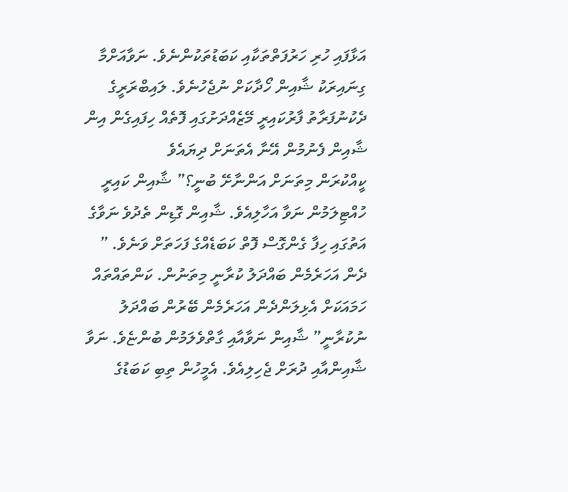އަޅާފައި ހުރި ހަރުފަތްތަކާއި ކަބަޑުތަކުންނެވެ. ނަވާއަށްމާ ގިނައިރަކު ޝާއިން ހޯދާކަށް ނުޖެހުނެވެ. ލައިބްރަރީގެ ދެކުނުފަރާތު ފާރުކައިރީ މޭޒެއްދަށުގައި ފޮތެއް ހިފައިގެން އިން ޝާއިން ފެނުމުން އޭނާ އެތަނަށް ދިޔައެވެ
ކީއްކުރަން މިތަނަށް އަންނާށޭ ބުނީ؟” ޝާއިން ކައިރީ ހުއްޓިލަމުން ނަވާ އަހާލިއެވެ. ޝާއިން ގޮޑިން ތެދުވެ ނަވާގެ އަތުގައި ހިފާ ގެންގޮސް ފޮތް ކަބަޑެއްގެ ފަހަތަށް ވަނެވެ. ” ދެން އަހަރެމެން ބައްދަލު ކުރާނީ މިތަނުން. ކަންތައްތައް ހަމައަކަށް އެޅިލަންދެން އަހަރެމެން ބޭރުން ބައްދަލު ނުކުރާނީ” ޝާއިން ނަވާއާއި ގާތްވެލަމުން ބުންޏެވެ. ނަވާ ޝާއިންއާއި ދުރަށް ޖެހިލިއެވެ. އެމީހުން ތިބި ކަބަޑުގެ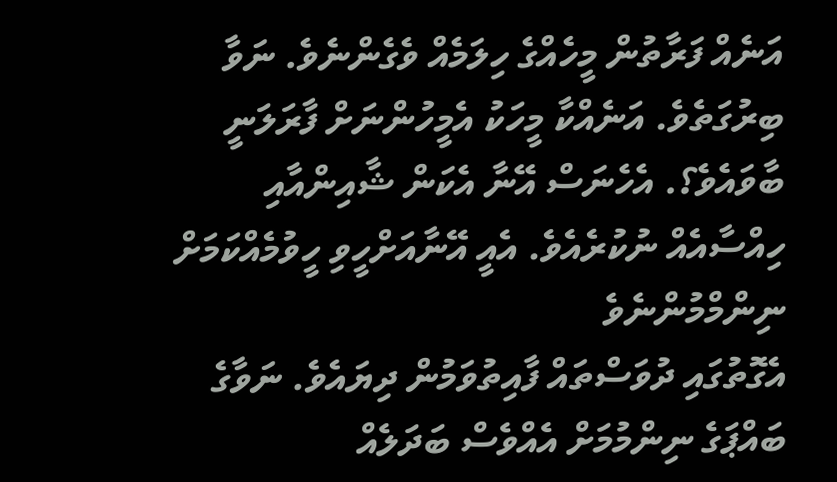އަނެއް ފަރާތުން މީހެއްގެ ހިލަމެއް ވެގެންނެވެ. ނަވާ ބިރުގަތެވެ. އަނެއްކާ މީހަކު އެމީހުންނަށް ފާރަލަނީ ބާވައެވެ؟. އެހެނަސް އޭނާ އެކަން ޝާއިންއާއި ހިއްސާއެއް ނުކުރެއެވެ. އެއީ އޭނާއަށްހީވި ހީވުމެއްކަމަށް ނިންމްމުންނެވެ
އެގޮތުގައި ދުވަސްތައް ފާއިތުވަމުން ދިޔައެވެ. ނަވާގެ ބައްޕަގެ ނިންމުމަށް އެއްވެސް ބަދަލެއް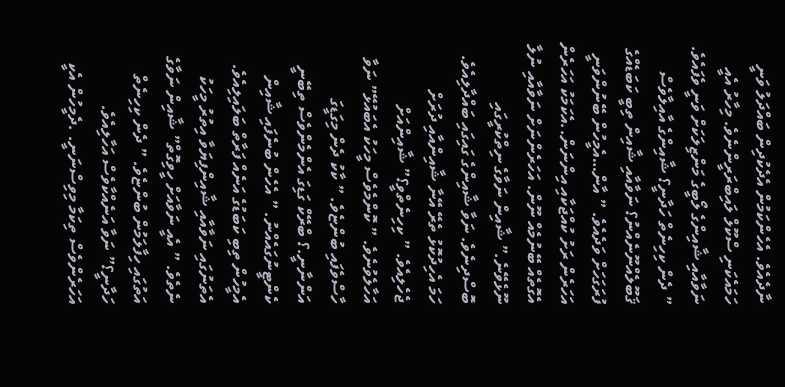ނާދެއެވެ. އެހެންކަމުން އެދެކުދިން ބައްދަލު ވަނީ ހަމައެކަނި ސްކޫލް ލައިބްރަރީންނެވެ. މިހާރު އެއީ ނަވާއާއި ޝާއިންގެ ލޯބީގެ މަންޒިލަކަށް ވަނީ ވެފައެވެ. ” ދެން ކިހިނެތް ހަދާނީ؟ ޝާއިންގެ އާއިލާވެސް ޤަބޫލެއްނޫނެއްނު؟ ނަވާއާއި ޝާއިން ތިބީ ކަބަޑެއްގެ ފުރަގަހަށް ވަދެއެވެ. ” އާން…އެމީހުން ބޭނުންވަނީ އަހަރެން ރަށު ކުއްޖަކާއި އިންނަން..އެކަމަކު އަހަރެން އެގޮތެއް ބޭނުމެއް ނޫން. އަހަރެންނަށް ނަވާއާއި ނުލާ ނޫޅެވޭނެ.” ޝާއިން ނަވާގެ ނިތްކުރީގައި ބޮސްދިނެވެ. ނަވާ ޝާއިންގެ ގައިގައި ބައްދާލިއެވެ. ހަމަ އެހިދުކޮޅު ތެރޭ އޭނާ ޝާއިންއާއި ދުރަށް ޖެހެލިއެވެ. ” ކިހިނެތްވީ؟” ޝާއިންއަށް އަހާލެވުނެވެ. ” ކޮންމެވެސް މީހަކު އެބައުޅޭ” ނަވާ ހާސްވެފައި ބުންޏެވެ. ” ކާކު ދެން މިގަޑީގަ އަންނާނީ.؟ ބްރޭކް ގަޑިގަ އެންމެންވެސް ތިބޭނީ ކެންޓީނުގައެއްނު. ” އެހެން ބުނެފައި ޝާއިން  އެމީހުން ތިބި ކަބަޑުގެ އަނެއް ފަރާތް ބަލައިލިއެވެ. އެތަނުގައި ނަވާއާއި ޝާއިންފިޔަވާ އިތުރު މީހަކު ނެތެވެ. ” އެއީ ނަވާއަށް ހީވިގޮތް” ޝާއިން ނަވާގެ އަތުގައި ހިފާލަމުން ބުންޏެވެ. ” ދެން ކިހިނެތް ހަދާނީ؟” ނަވާ އަނެއްކާވެސް އަހާލިއެވެ. އަހަރެންވެސް ތިކަމާ މިވިސްނަނީ. .ދެމީހުން އެކީ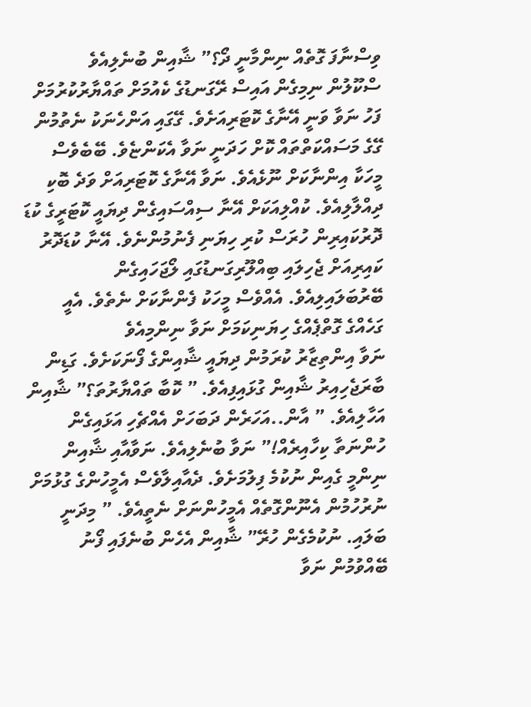ވިސްނާފަ ގޮތެއް ނިންމާނީ ދޯ؟” ޝާއިން ބުނެލިއެވެ
ސްކޫލުން ނިމިގެން އައިސް ރޭގަނޑުގެ ކެއުމަށް ތައްޔާރުކުރުމަށް ފަހު ނަވާ ވަނީ އޭނާގެ ކޮޓަރިއަށެވެ. ގޭގައި އަންހެނަކު ނެތުމުން ގޭގެ މަސައްކަތްތައް ކޮށް ހަދަނީ ނަވާ އެކަންޏެވެ. ބޭބެވެސް މީހަކާ އިންނާކަށް ނޫޅެއެވެ. ނަވާ އޭނާގެ ކޮޓަރިއަށް ވަދެ ބޮކި ދިއްލާލިއެވެ. ކުއްލިއަކަށް އޭނާ ސިއްސައިގެން ދިޔައީ ކޮޓަރީގެ ކުޑަ ދޮރުކައިރިން ހުރަސް ކުރި ހިޔަނި ފެނުމުންނެވެ. އޭނާ ކުޑަދޮރު ކައިރިއަށް ޖެހިލައި ބިއްލޫރިގަނޑުގައި ލޯޖަހައިގެން ބޭރުބަލައިލިއެވެ. އެއްވެސް މީހަކު ފެންނާކަށް ނެތެވެ. އެއީ ގަހެއްގެ ގޮތްޕެއްގެ ހިޔަނިކަމަށް ނަވާ ނިންމިއެވެ
ނަވާ އިންތިޒާރު ކުރަމުން ދިޔައީ ޝާއިންގެ ފޯނަކަށެވެ. ގަޑިން ބާރަޖެހިއިރު ޝާއިން ގުޅައިފިއެވެ. ” ކޮބާ ތައްޔާރުތަ؟” ޝާއިން އަހާލިއެވެ. ” އާން..އަހަރެން ދަބަހަށް އެއްޗެހި އަޅައިގެން ހުންނަތާ ކިހާއިރެއް!” ނަވާ ބުނެލިއެވެ. ނަވާއާއި ޝާއިން ނިންމީ ގެއިން ނުކުމެ ފިލުމަށެވެ. ދެއާއިލާވެސް އެމީހުންގެ ގުޅުމަށް ނުރުހުމުން އެނޫންގޮތެއް އެމީހުންނަށް ނެތީއެވެ. ” މިދަނީ ބަލައި. ނުކުމެގެން ހުރޭ” ޝާއިން އެހެން ބުނެފައި ފޯނު ބޭއްވުމުން ނަވާ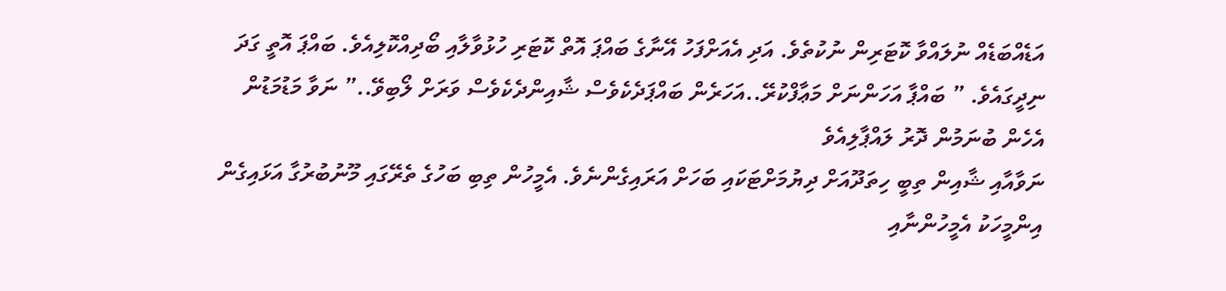އަޑެއްބަޑެއް ނުލައްވާ ކޮޓަރިން ނުކުތެވެ. އަދި އެއަށްފަހު އޭނާގެ ބައްޕަ އޮތް ކޮޓަރި ހުޅުވާލާއި ބޯދިއްކޮލިއެވެ. ބައްޕަ އޮތީ ގަދަ ނިދީގައެވެ. ” ބައްޕާ އަހަންނަށް މަޢާފްކުރޭ..އަހަރެން ބައްޕަދެކެވެސް ޝާއިންދެކެވެސް ވަރަށް ލޯބިވޭ..” ނަވާ މަޑުމަޑުން އެހެން ބުނަމުން ދޮރު ލައްޕާލިއެވެ
ނަވާއާއި ޝާއިން ތިބީ ހިތަދޫއަށް ދިޔުމަށްޓަކައި ބަހަށް އަރައިގެންނެވެ. އެމީހުން ތިބި ބަހުގެ ތެރޭގައި މޫނުބުރުގާ އަޅައިގެން އިންމީހަކު އެމީހުންނާއި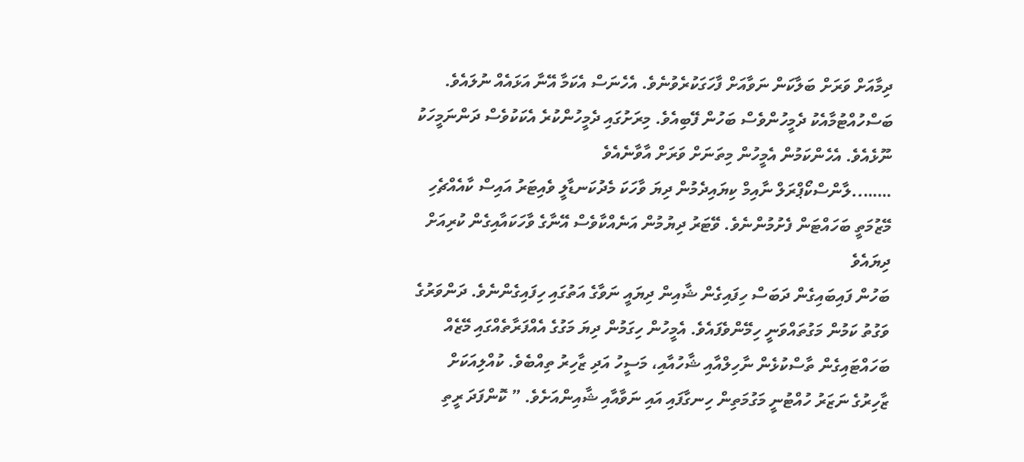ދިމާއަށް ވަރަށް ބަލާކަން ނަވާއަށް ފާހަގަކުރެވުނެވެ. އެހެނަސް އެކަމާ އޭނާ އަޅައެއް ނުލައެވެ. ބަސްހުއްޓުމާއެކު ދެމީހުންވެސް ބަހުން ފޭބިއެވެ. މިރަށުގައި ދެމީހުންކުރެ އެކަކުވެސް ދަންނަމީހަކު ނޫޅެއެވެ. އެހެންކަމުން އެމީހުން މިތަނަށް ވަރަށް އާވާނެއެވެ
……..ލާންސްކޯޕްރަލް ނާއިމް ކިޔައިދެމުން ދިޔަ ވާހަކަ މެދުކަނޑާލީ ވެއިޓަރު އައިސް ކާއެއްޗެހި މޭޒުމަތީ ބަހައްޓަން ފެށުމުންނެވެ. ވޭޓަރު ދިޔުމުން އަނެއްކާވެސް އޭނާގެ ވާހަކައާއިގެން ކުރިއަށް ދިޔައެވެ
ބަހުން ފައިބައިގެން ދަބަސް ހިފައިގެން ޝާއިން ދިޔައީ ނަވާގެ އަތުގައި ހިފައިގެންނެވެ. ދަންވަރުގެ ވަގުތު ކަމުން މަގުތައްވަނީ ހިމޭންވެފައެވެ. އެމީހުން ހިގަމުން ދިޔަ މަގުގެ އެއްފަރާތެއްގައި މޭޒެއް ބަހައްޓައިގެން ތާސްކުޅެން ނާހިލްއާއި ޝާހުއާއި، މަސީހު އަދި ޒާހިރު ތިއްބެވެ. ކުއްލިއަކަށް ޒާހިރުގެ ނަޒަރު ހުއްޓުނީ މަގުމަތިން ހިނގާފައި އައި ނަވާއާއި ޝާއިންއަށެވެ. ” ކޮންފަދަ ރީތި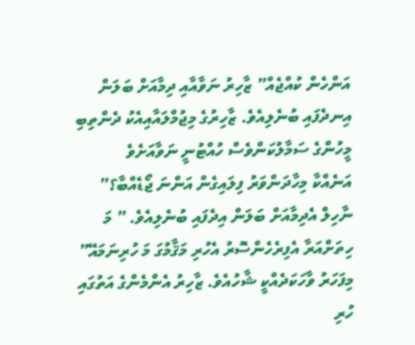އަންހެން ކުއްޖެއް” ޒާހިރު ނަވާއާއި ދިމާއަށް ބަލަން އިނދެފައި ބުނެލިއެވެ. ޒާހިރުގެ މިޖުމްލައާއިއެކު ދެންތިބި މީހުންގެ ސަމާލުކަންވެސް ހުއްޓުނީ ނަވާއަށެވެ
އަނެއްކާ މިހާދަންވަރު ފިލައިގެން އަންނަ ޖޯޑެއްބާ؟” ނާހިލް އެދިމާއަށް ބަލަން އިދެފައި ބުނެލިއެވެ. ” މަ ހިތަށްއަރާ އެފިރެހެންސޮރު އެހުރި މަޤާމުގަ މަ ހުރިނަމައޭ” މިފަހަރު ވާހަކަދެއްކީ ޝާހުއެވެ. ޒާހިރު އެންމެންގެ އަތުގައި ހުރި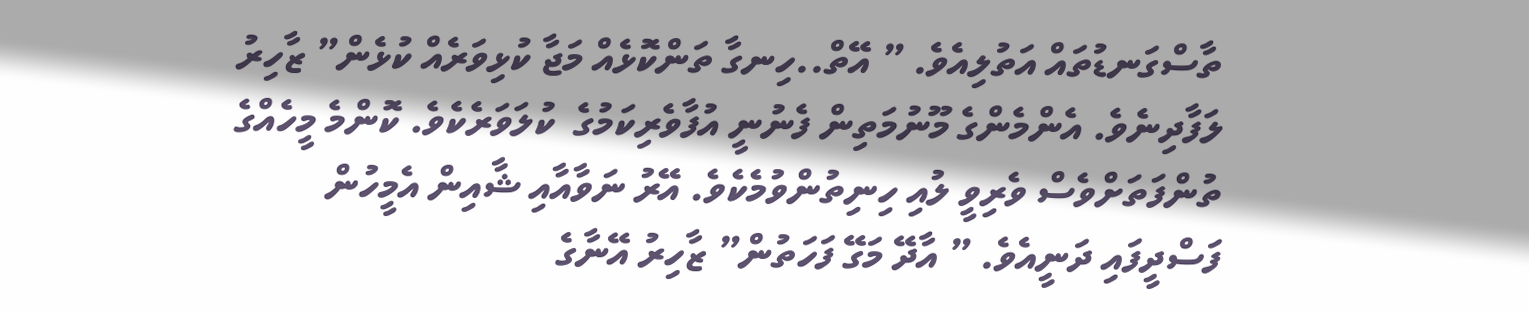ތާސްގަނޑުތައް އަތުލިއެވެ. ” އޭތް..ހިނގާ ތަންކޮޅެއް މަޖާ ކުޅިވަރެއް ކުޅެން” ޒާހިރު ލަފާދިނެވެ. އެންމެންގެ މޫނުމަތިން ފެނުނީ އުފާވެރިކަމުގެ  ކުލަވަރެކެވެ. ކޮންމެ މީހެއްގެ ތުންފަތަށްވެސް ވެރިވީ ލުއި ހިނިތުންވުމެކެވެ. އޭރު ނަވާއާއި ޝާއިން އެމީހުން ފަސްދީފައި ދަނީއެވެ. ” އާދޭ މަގޭ ފަހަތުން” ޒާހިރު އޭނާގެ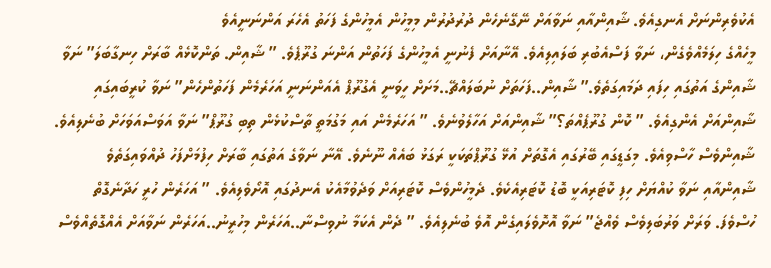އެކުވެރިންނަށް އެނގިއެވެ. ޝާއިންއާއި ނަވާއަށް ނޭގޭނެހެން ދުރުދުރުން މިމީހުން އެމީހުންގެ ފަހަތު އެހެރަ އަންނަނީއެވެ
މީހެއްގެ ހިލަމެއްވެގެން، ނަވާ ފަސްއެބުރި ބަލައިލިއެވެ. އޭނާއަށް ފެނުނީ އެމީހުންގެ ފަހަތުން އަންނަ ގުރޫޕެވެ. ” ޝާއިން. ތަންކޮޅެއް ބާރަށް ހިނގާބަލަ” ނަވާ ޝާއިންގެ އަތުގައި ހިފައި ދަމައިގަތެވެ.” ޝާއިން..ފަހަތަށް ނުބަލައްޗޭ..މަށަށް ހީވަނީ އެގުރޫޕް އެއަންނަނީ އަހަރެމެން ފަހަތުންހެން” ނަވާ ކުރީބައިގައި ޝާއިންއަށް އެންގިއެވެ. ” ކޮން ގުރޫޕެއްތަ؟” ޝާއިންއަށް އަހާލެވުނެވެ. ” އަހަރެމެން އައި މަގުމަތީ ތާސްކުޅެން ތިބި ގުރޫޕް” ނަވާ އަވަސްއަވަހަށް ބުނެލިއެވެ. ޝާއިންވެސް ހާސްވިއެވެ. މިގަޑީގައި ބޭރުގައި އެގޮތަށް އުޅޭ ގުރޫޕްތަކަކީ ރަގަޅު ބައެއް ނޫނެވެ. އޭނާ ނަވާގެ އަތުގައި ބާރަށް ހިފުމަށްފަހު ދުއްވައިގަތެވެ
ޝާއިންއާއި ނަވާ ކުއްޔަށް ހިފި ކޮޓަރިއަކީ ބޮޑު ކޮޓަރިއެކެވެ. ދެމީހުންވެސް ކޮޓަރިއަށް ވަދެވުމާއެކު އެނދުގައި އޮށޯވެލިއެވެ. ” އަހަރެން ހުރީ ހަދާނެގޮތް ހުސްވެފަ. ވަރަށް ވަރުބަލިވެސް ވެއްޖެ” ނަވާ އޮށޮވެލައިގެން އޮވެ ބުނެލިއެވެ. ” ދެން އެކަމާ ނުވިސްނާ..އަހަރެން މިހުރީނު..އަހަރެން ނަވާއަށް އެއްގޮތެއްވެސް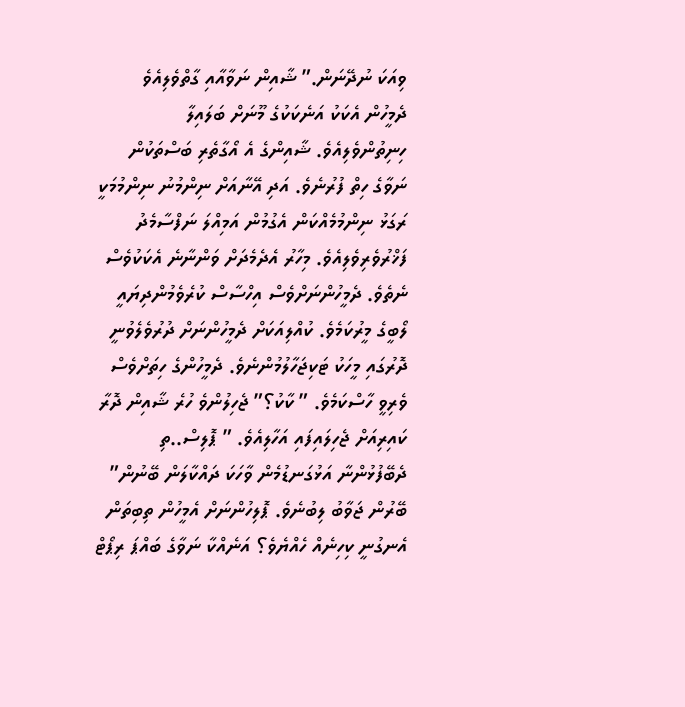ވިއަކަ ނުދޭނަން.” ޝާއިން ނަވާއާއި ގާތްވެލިއެވެ
ދެމީހުން އެކަކު އަނެކަކުގެ މޫނަށް ބަލައިލާ ހިނިތުންވެލިއެވެ. ޝާއިންގެ އެ އޯގާތެރި ބަސްތަކުން ނަވާގެ ހިތް ފުރުނެވެ. އަދި އޭނާއަށް ނިންމުނު ނިންމުމަކީ ރަގަޅު ނިންމުމެއްކަން އެގުމުން އަމިއްލަ ނަފްސާމެދު ފަޚްރުވެރިވެލިއެވެ. މިހާރު އެދެމެދަށް ވަންނާނެ އެކަކުވެސް ނެތެވެ. ދެމީހުންނަށްވެސް އިހްސާސް ކުރެވެމުންދިޔައީ ލޯބީގެ މީރުކަމެވެ. ކުއްލިއަކަށް ދެމީހުންނަށް ދުރުވެލެވުނީ ދޮރުގައި މީހަކު ޓަކިޖަހާލުމުންނެވެ. ދެމީހުންގެ ހިތަށްވެސް ވެރިވީ ހާސްކަމެވެ. ” ކާކު؟” ޖެހިލުންވެ ހުރެ ޝާއިން ދޮރާ ކައިރިއަށް ޖެހިލައިފައި އަހާލިއެވެ. ” ޕޮލިސް..ތި ދެބޭފުޅުންނާ އަޅުގަނޑުމެން ވާހަކަ ދައްކާލަން ބޭނުން” ބޭރުން ޖަވާބު ލިބުނެވެ. ޕޮލިހުންނަށް އެމީހުން ތިބިތަން އެނގުނީ ކިހިނެއް ހެއްޔެވެ؟ އަނެއްކާ ނަވާގެ ބައްޕަ ރިޕޯޓް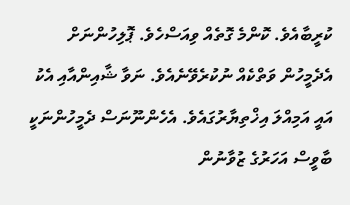ކުރީބާއެވެ. ކޮންމެ ގޮތެއް ވިއަސްހެވެ. ޕޮލިހުންނަށް އެދެމީހުން ވަތްކެއް ނުކުރެވޭނެއެވެ. ނަވާ ޝާއިންއާއި އެކު އައީ އަމިއްލަ އިޚްތިޔާރުގައެވެ. އެހެންނޫނަސް ދެމީހުންނަކީ ބާވީސް އަހަރުގެ ޒުވާނުން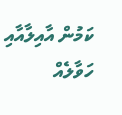ކަމުން އާއިލާއާއި ހަވާލެއް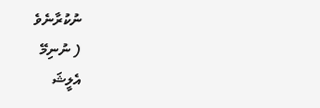ނުކުރާނެވެ
( ނުނިމޭ
އެލީޝަ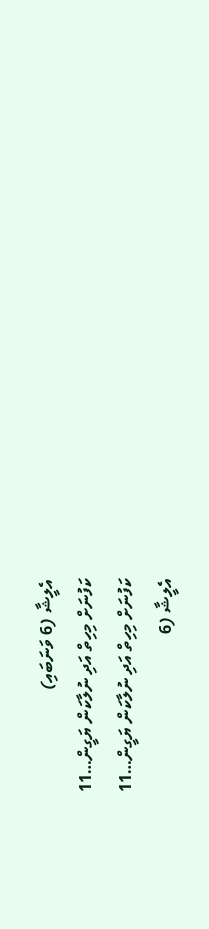އެލީޝާ (6 ވަނަބައި)
ކަފުނަށް މިހިތް އަދި ނުލާކަން ޔަގީން…11
ކަފުނަށް މިހިތް އަދި ނުލާކަން ޔަގީން…11
އެލީޝާ (6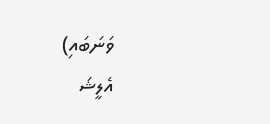ވަނަބައި)
އެލީޝަ